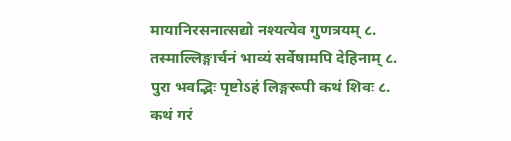मायानिरसनात्सद्यो नश्यत्येव गुणत्रयम् ८.
तस्माल्लिङ्गार्चनं भाव्यं सर्वेषामपि देहिनाम् ८.
पुरा भवद्भिः पृष्टोऽहं लिङ्गरूपी कथं शिवः ८.
कथं गरं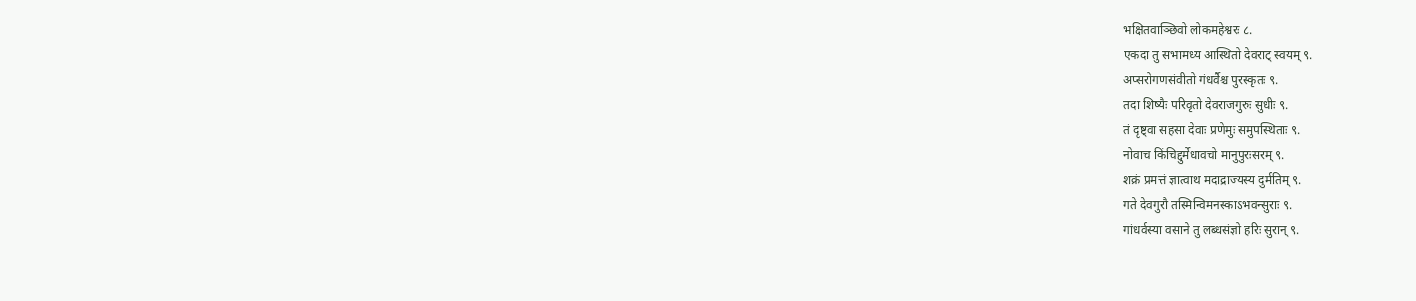भक्षितवाञ्छिवो लोकमहेश्वरः ८.
एकदा तु सभामध्य आस्थितो देवराट् स्वयम् ९.
अप्सरोगणसंवीतो गंधर्वैश्च पुरस्कृतः ९.
तदा शिष्यैः परिवृतो देवराजगुरुः सुधीः ९.
तं दृष्ट्वा सहसा देवाः प्रणेमुः समुपस्थिताः ९.
नोवाच किंचिद्दुर्मेधावचो मानुपुरःसरम् ९.
शक्रं प्रमत्तं ज्ञात्वाथ मदाद्राज्यस्य दुर्मतिम् ९.
गते देवगुरौ तस्मिन्विमनस्काऽभवन्सुराः ९.
गांधर्वस्या वसाने तु लब्धसंज्ञो हरिः सुरान् ९.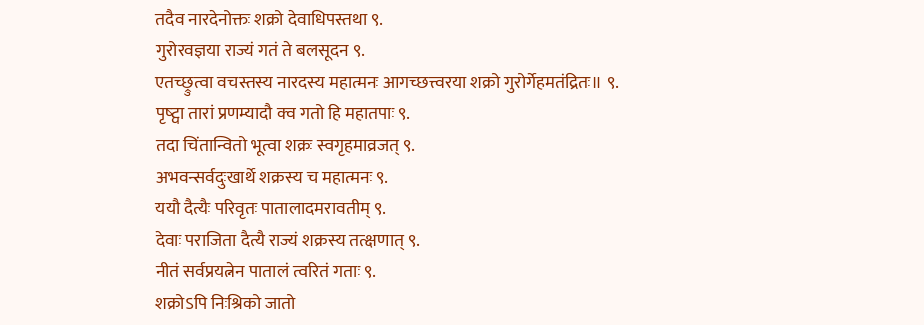तदैव नारदेनोक्तः शक्रो देवाधिपस्तथा ९.
गुरोरवज्ञया राज्यं गतं ते बलसूदन ९.
एतच्छ्रुत्वा वचस्तस्य नारदस्य महात्मनः आगच्छत्त्वरया शक्रो गुरोर्गेहमतंद्रितः॥ ९.
पृष्ट्वा तारां प्रणम्यादौ क्व गतो हि महातपाः ९.
तदा चिंतान्वितो भूत्वा शक्रः स्वगृहमाव्रजत् ९.
अभवन्सर्वदुःखार्थे शक्रस्य च महात्मनः ९.
ययौ दैत्यैः परिवृतः पातालादमरावतीम् ९.
देवाः पराजिता दैत्यै राज्यं शक्रस्य तत्क्षणात् ९.
नीतं सर्वप्रयत्नेन पातालं त्वरितं गताः ९.
शक्रोऽपि निःश्रिको जातो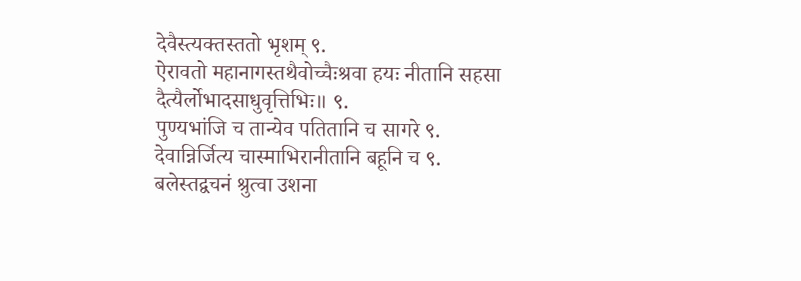देवैस्त्यक्तस्ततो भृशम् ९.
ऐरावतो महानागस्तथैवोच्चैःश्रवा हयः नीतानि सहसा दैत्यैर्लोभादसाधुवृत्तिभिः॥ ९.
पुण्यभांजि च तान्येव पतितानि च सागरे ९.
देवान्निर्जित्य चास्माभिरानीतानि बहूनि च ९.
बलेस्तद्वचनं श्रुत्वा उशना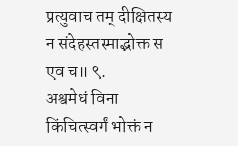प्रत्युवाच तम् दीक्षितस्य न संदेहस्तस्माद्भोक्त स एव च॥ ९.
अश्वमेधं विना किंचित्स्वर्गं भोक्तं न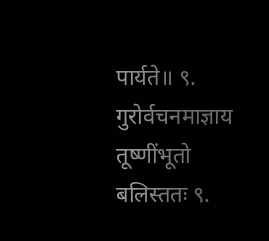पार्यते॥ ९.
गुरोर्वचनमाज्ञाय तूष्णींभूतो बलिस्ततः ९.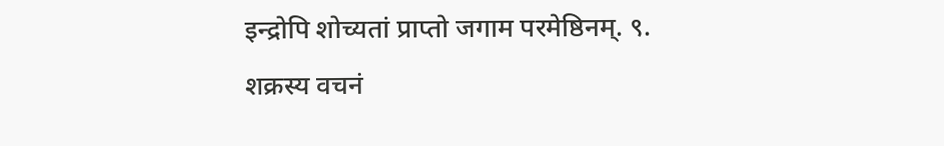इन्द्रोपि शोच्यतां प्राप्तो जगाम परमेष्ठिनम्. ९.
शक्रस्य वचनं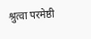श्रुत्वा परमेष्ठी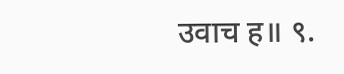उवाच ह॥ ९.